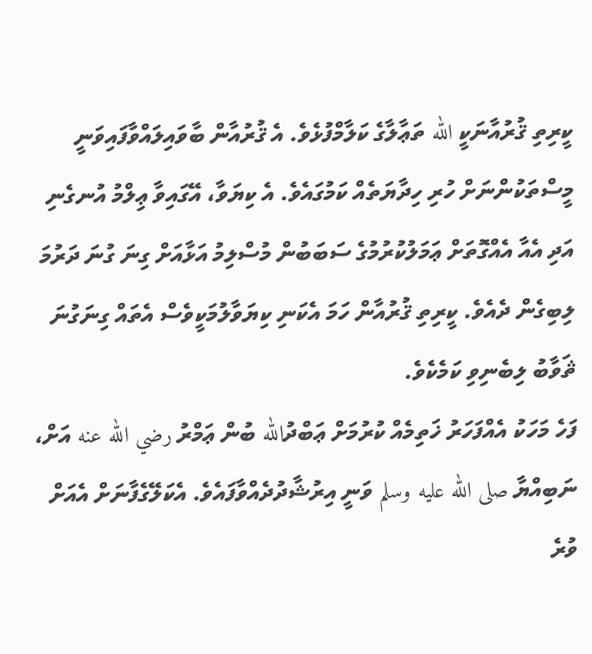ކީރިތި ޤުރުއާނަކީ الله ތަޢާލާގެ ކަލާމްފުޅެވެ. އެ ޤުރުއާން ބާވައިލައްވާފައިވަނީ މީސްތަކުންނަށް ހުރި ހިދާޔަތެއް ކަމުގައެވެ. އެ ކިޔަވާ، އޭގައިވާ ޢިލްމު އުނގެނި އަދި އެއާ އެއްގޮތަށް ޢަމަލުކުރުމުގެ ސަބަބުން މުސްލިމު އަޅާއަށް ގިނަ ގުނަ ދަރުމަ ލިބިގެން ދެއެވެ. ކީރިތި ޤުރުއާން ހަމަ އެކަނި ކިޔަވާލުމަކީވެސް އެތައް ގިނަގުނަ ޘަވާބު ލިބެނިވި ކަމެކެވެ.
ފަހެ މަހަކު އެއްފަހަރު ޚަތިމެއް ކުރުމަށް ޢަބްދުالله ބުން ޢަމްރު رضي الله عنه އަށް، ނަބިއްޔާ صلى الله عليه وسلم ވަނީ އިރުޝާދުދެއްވާފައެވެ. އެކަލޭގެފާނަށް އެއަށް ވުރެ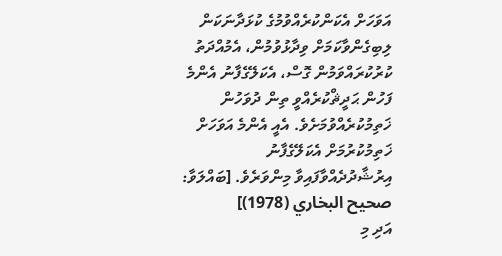އަވަހަށް އެކަންކުރެއްވުމުގެ ކުޅަދާނަކަން ލިބިގެންވާކަމަށް ވިދާޅުވުމުން، އެމުއްދަތު ކުރުކުރައްވަމުން ގޮސް، އެކަލޭގެފާނު އެންމެ ފަހުން ޙަދީޘްކުރެއްވީ ތިން ދުވަހުން ޚަތިމުކުރެއްވުމަށެވެ. އެއީ އެންމެ އަވަހަށް ޚަތިމުކުރުމަށް އެކަލޭގެފާނު އިރުޝާދުދެއްވާފައިވާ މިންވަރެވެ. [ބައްލަވާ: صحيح البخاري (1978)]
އަދި މި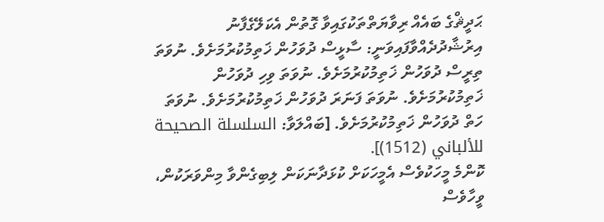ޙަދީޘްގެ ބައެއް ރިވާޔަތްތަކުގައިވާ ގޮތުން އެކަލޭގެފާނު އިރުޝާދުދެއްވާފައިވަނީ: ސާޅީސް ދުވަހުން ޚަތިމުކުރުމަށެވެ. ނުވަތަ ތިރީސް ދުވަހުން ޚަތިމުކުރުމަށެވެ. ނުވަތަ ވިހި ދުވަހުން ޚަތިމުކުރުމަށެވެ. ނުވަތަ ފަނަރަ ދުވަހުން ޚަތިމުކުރުމަށެވެ. ނުވަތަ ހަތް ދުވަހުން ޚަތިމުކުރުމަށެވެ. [ބައްލަވާ: السلسلة الصحيحة للألباني (1512)].
ކޮންމެ މީހަކުވެސް އެމީހަކަށް ކުޅަދާނަކަން ލިބިގެންވާ މިންވަރަކުން، ވީހާވެސް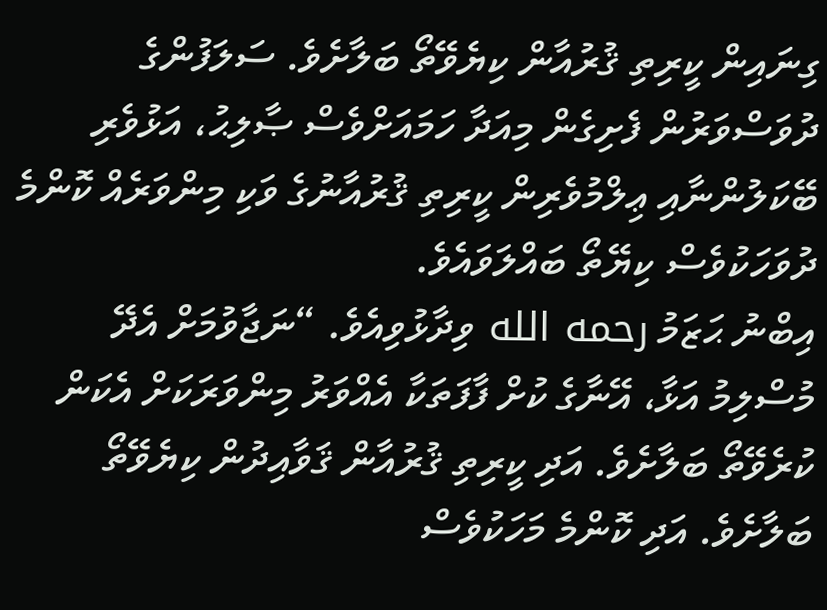ގިނައިން ކީރިތި ޤުރުއާން ކިޔެވޭތޯ ބަލާށެވެ. ސަލަފުންގެ ދުވަސްވަރުން ފެށިގެން މިއަދާ ހަމައަށްވެސް ޞާލިޙު، އަޅުވެރި ބޭކަލުންނާއި ޢިލްމުވެރިން ކީރިތި ޤުރުއާނުގެ ވަކި މިންވަރެއް ކޮންމެ ދުވަހަކުވެސް ކިޔޭތޯ ބައްލަވައެވެ.
އިބްނު ޙަޒަމު رحمه الله ވިދާޅުވިއެވެ. “ނަޖާވުމަށް އެދޭ މުސްލިމު އަޅާ، އޭނާގެ ކުށް ފާފަތަކާ އެއްވަރު މިންވަރަކަށް އެކަން ކުރެވޭތޯ ބަލާށެވެ. އަދި ކީރިތި ޤުރުއާން ޤަވާއިދުން ކިޔެވޭތޯ ބަލާށެވެ. އަދި ކޮންމެ މަހަކުވެސް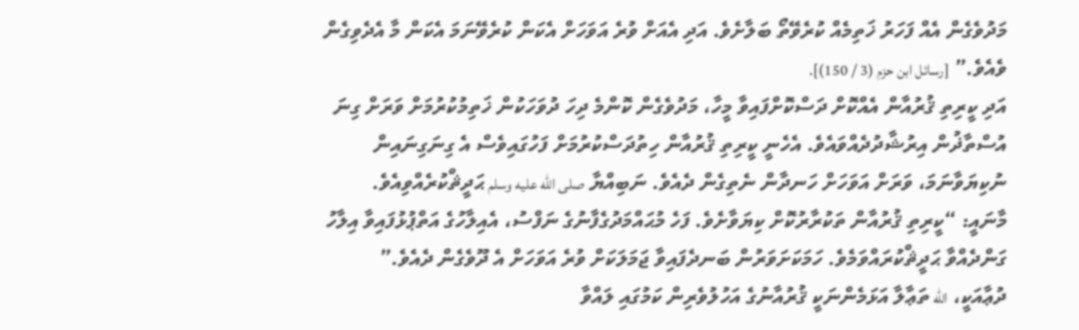މަދުވެގެން އެއް ފަހަރު ޚަތިމެއް ކުރެވޭތޯ ބަލާށެވެ. އަދި އެއަށް ވުރެ އަވަހަށް އެކަން ކުރެވޭނަމަ އެކަން މާ އެދެވިގެން ވެއެވެ.” [رسائل ابن حزم (3 / 150)].
އަދި ކީރިތި ޤުރުއާން އެއްކޮށް ދަސްކޮށްފައިވާ މީހާ، މަދުވެގެން ކޮންމެ ދިހަ ދުވަހަކުން ޚަތިމުކުރުމަށް ވަރަށް ގިނަ އުސްތާޛުން އިރުޝާދުދެއްވައެވެ. އެހެނީ ކީރިތި ޤުރުއާން ހިތުދަސްކުރުމަށް ފަހުގައިވެސް އެ ގިނަގިނައިން ނުކިޔަވާނަމަ، ވަރަށް އަވަހަށް ހަނދާން ނެތިގެން ދެއެވެ. ނަބިއްޔާ صلى الله عليه وسلم ޙަދީޘްކުރެއްވިއެވެ.
މާނައީ: “ކީރިތި ޤުރުއާން ތަކުރާރުކޮށް ކިޔަވާށެވެ. ފަހެ މުޙައްމަދުގެފާނުގެ ނަފްސު، އެއިލާހުގެ އަތްޕުޅުފައިވާ އިލާހު ގަންދެއްވާ ޙަދީޘްކުރައްވަމެވެ. ހަމަކަށަވަރުން ބަނދެފައިވާ ޖަމަލަކަށް ވުރެ އަވަހަށް އެ ދޫވެގެން ދެއެވެ.”
ދުޢާއަކީ، الله ތަޢާލާ އަޅަމެންނަކީ ޤުރުއާނުގެ އަހުލުވެރިން ކަމުގައި ލައްވާ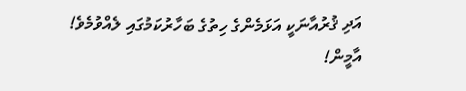އަދި ޤުރުއާނަކީ އަޅަމެންގެ ހިތުގެ ބަހާރުކަމުގައި ލެއްވުމެވެ! އާމީން!